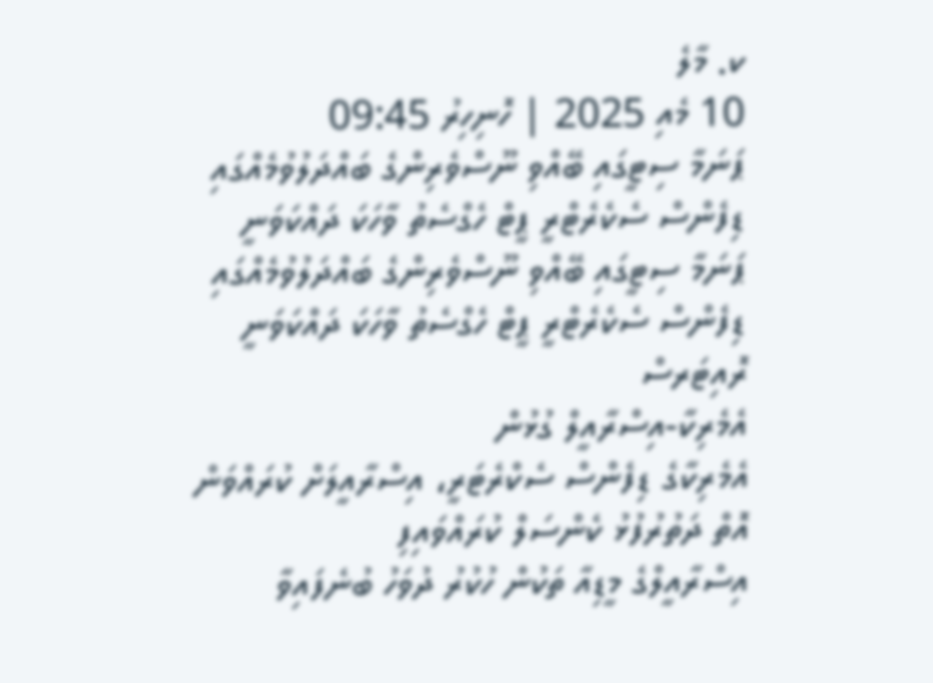ކ. މާލެ
10 މެއި 2025 | ހޮނިހިރު 09:45
ޕަނަމާ ސިޓީގައި ބޭއްވި ނޫސްވެރިންގެ ބައްދަލުވުމެއްގައި ޑިފެންސް ސެކެރެޓްރީ ޕީޓް ހެގްސެތު ވާހަކަ ދައްކަވަނީ
ޕަނަމާ ސިޓީގައި ބޭއްވި ނޫސްވެރިންގެ ބައްދަލުވުމެއްގައި ޑިފެންސް ސެކެރެޓްރީ ޕީޓް ހެގްސެތު ވާހަކަ ދައްކަވަނީ
ރޮއިޓަރސް
އެމެރިކާ-އިސްރާއީލް ގުޅުން
އެމެރިކާގެ ޑިފެންސް ސެކްރެޓަރީ، އިސްރާއީލަށް ކުރައްވަން އޮތް ދަތުރުފުޅު ކެންސަލް ކުރައްވައިފި
އިސްރާއީލްގެ މީޑިއާ ތަކުން ހުކުރު ދުވަހު ބުނެފައިވާ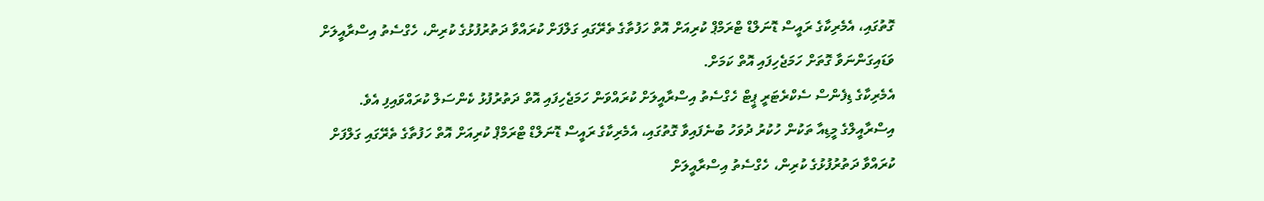ގޮތުގައި، އެމެރިކާގެ ރައީސް ޑޮނަލްޑް ޓްރަމްޕް ކުރިއަށް އޮތް ހަފުތާގެ ތެރޭގައި ގަލްފަށް ކުރައްވާ ދަތުރުފުޅުގެ ކުރިން، ހެގްސެތު އިސްރާއީލަށް ވަޑައިގަންނަވާ ގޮތަށް ހަމަޖެހިފައި އޮތް ކަމަށް.
އެމެރިކާގެ ޑިފެންސް ސެކްރެޓަރީ ޕީޓް ހެގްސެތު އިސްރާއީލަށް ކުރައްވަން ހަމަޖެހިފައި އޮތް ދަތުރުފުޅު ކެންސަލް ކުރައްވައިފި އެވެ.
އިސްރާއީލްގެ މީޑިއާ ތަކުން ހުކުރު ދުވަހު ބުނެފައިވާ ގޮތުގައި، އެމެރިކާގެ ރައީސް ޑޮނަލްޑް ޓްރަމްޕް ކުރިއަށް އޮތް ހަފުތާގެ ތެރޭގައި ގަލްފަށް ކުރައްވާ ދަތުރުފުޅުގެ ކުރިން، ހެގްސެތު އިސްރާއީލަށް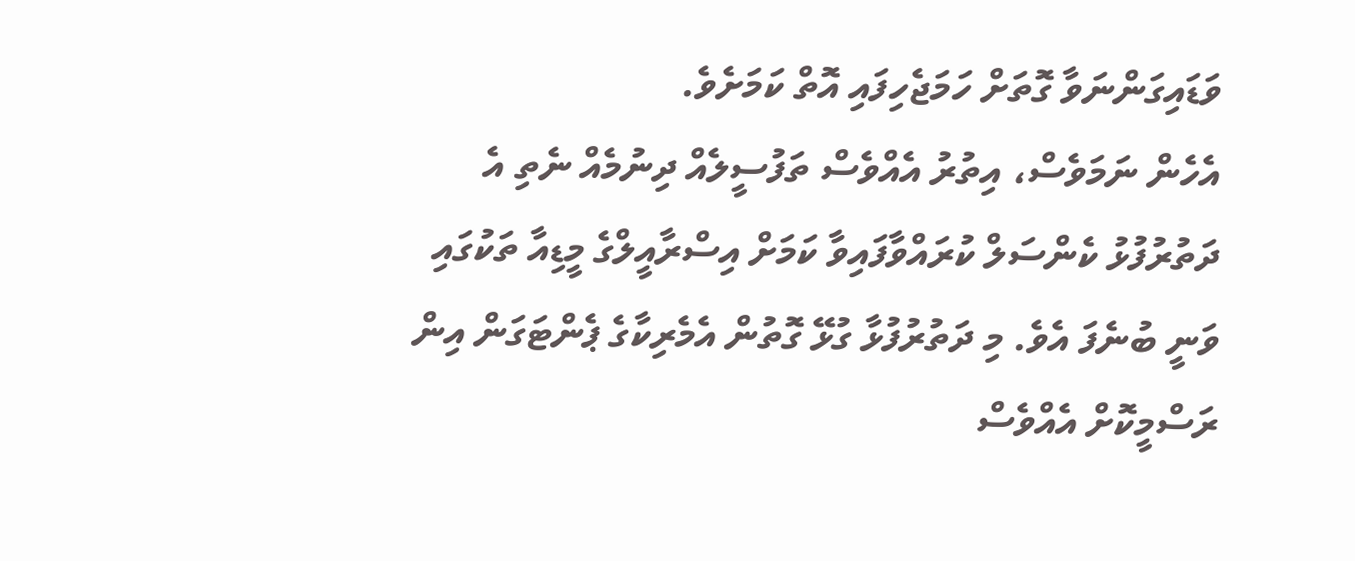ވަޑައިގަންނަވާ ގޮތަށް ހަމަޖެހިފައި އޮތް ކަމަށެވެ.
އެހެން ނަމަވެސް، އިތުރު އެއްވެސް ތަފުސީލެއް ދިނުމެއް ނެތި އެ ދަތުރުފުޅު ކެންސަލް ކުރައްވާފައިވާ ކަމަށް އިސްރާއީލްގެ މީޑިއާ ތަކުގައި ވަނީ ބުނެފަ އެވެ. މި ދަތުރުފުޅާ ގުޅޭ ގޮތުން އެމެރިކާގެ ޕެންޓަގަން އިން ރަސްމީކޮށް އެއްވެސް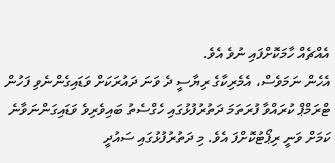އެއްޗެއް ހާމަކޮށްފައި ނުވެ އެވެ.
އެހެން ނަމަވެސް، އެމެރިކާގެ ރިޔާސީ ދެ ވަނަ ދައުރަކަށް ވަޑައިގެންނެވި ފަހުން ޓްރަމްޕް ކުރައްވާ ފުރަތަމަ ދަތުރުފުޅުގައި ހެގްސެތު ބައިވެރިވެ ވަޑައިގަންނަވާނެ ކަމަށް ވަނީ ރިޕޯޓުކޮށްފަ އެވެ. މި ދަތުރުފުޅުގައި ސައުދީ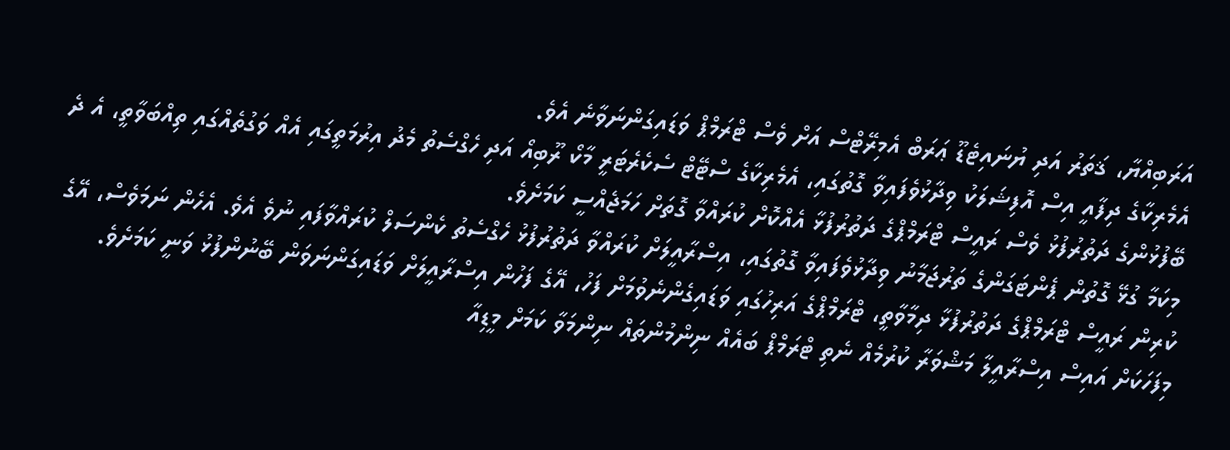އަރަބިއްޔާ، ޤަތަރު އަދި ޔުނައިޓެޑޫ ޢަރަބް އެމިރޭޓްސް އަށް ވެސް ޓްރަމްޕް ވަޑައިގަންނަވާނެ އެވެ.
އެމެރިކާގެ ދިފާއީ އިސް އޮފިޝަލަކު ވިދާޅުވެފައިވާ ގޮތުގައި، އެމެރިކާގެ ސްޓޭޓް ސެކެރެޓަރީ މާކޯ ރޫބިއޯ އަދި ހެގްސެތު މެދު އިރުމަތީގައި އެއް ވަގުތެއްގައި ތިއްބަވާތީ، އެ ދެ ބޭފުޅުންގެ ދަތުރުފުޅު ވެސް ރައީސް ޓްރަމްޕްގެ ދަތުރުފުޅާ އެއްކޮށް ކުރައްވާ ގޮތަށް ހަމަޖެއްސީ ކަމަށެވެ.
މިކަމާ ގުޅޭ ގޮތުން ޕެންޓަގަންގެ ތަރުޖަމާނު ވިދާޅުވެފައިވާ ގޮތުގައި، އިސްރާއީލަށް ކުރައްވާ ދަތުރުފުޅު ހެގްސެތު ކެންސަލް ކުރައްވާފައި ނުވެ އެވެ. އެހެން ނަމަވެސް، އޭގެ ކުރިން ރައީސް ޓްރަމްޕްގެ ދަތުރުފުޅާ ދިމާވާތީ، ޓްރަމްޕްގެ އަރިހުގައި ވަޑައިގެންނެވުމަށް ފަހު، އޭގެ ފަހުން އިސްރާއީލަށް ވަޑައިގަންނަވަން ބޭނުންފުޅު ވަނީ ކަމަށެވެ.
މިފަހަކަށް އައިސް އިސްރާއީލާ މަޝްވަރާ ކުރުމެއް ނެތި ޓްރަމްޕް ބައެއް ނިންމުންތައް ނިންމަވާ ކަމަށް މީޑިއާ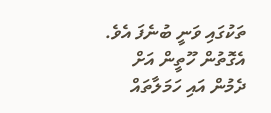ތަކުގައި ވަނީ ބުނެފަ އެވެ. އެގޮތުން ހޫތީން އަށް ދެމުން އައި ހަމަލާތައް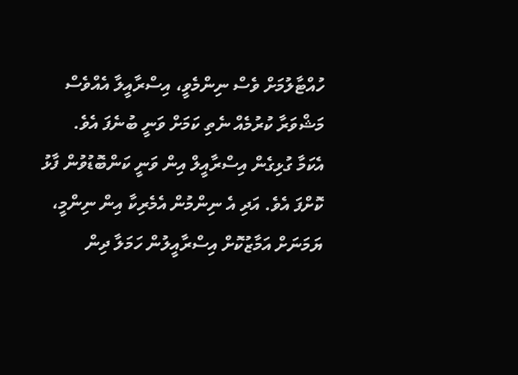ހުއްޓާލުމަށް ވެސް ނިންމެވީ، އިސްރާއީލާ އެއްވެސް މަޝްވަރާ ކުރުމެއް ނެތި ކަމަށް ވަނީ ބުނެފަ އެވެ.
އެކަމާ ގުޅިގެން އިސްރާއީލް އިން ވަނީ ކަންބޮޑުވުން ފާޅު ކޮށްފަ އެވެ. އަދި އެ ނިންމުން އެމެރިކާ އިން ނިންމީ، ޔަމަނަށް އަމާޒުކޮށް އިސްރާއީލުން ހަމަލާ ދިން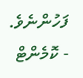ފަހުންނެވެ.
- ކޮމެންޓް